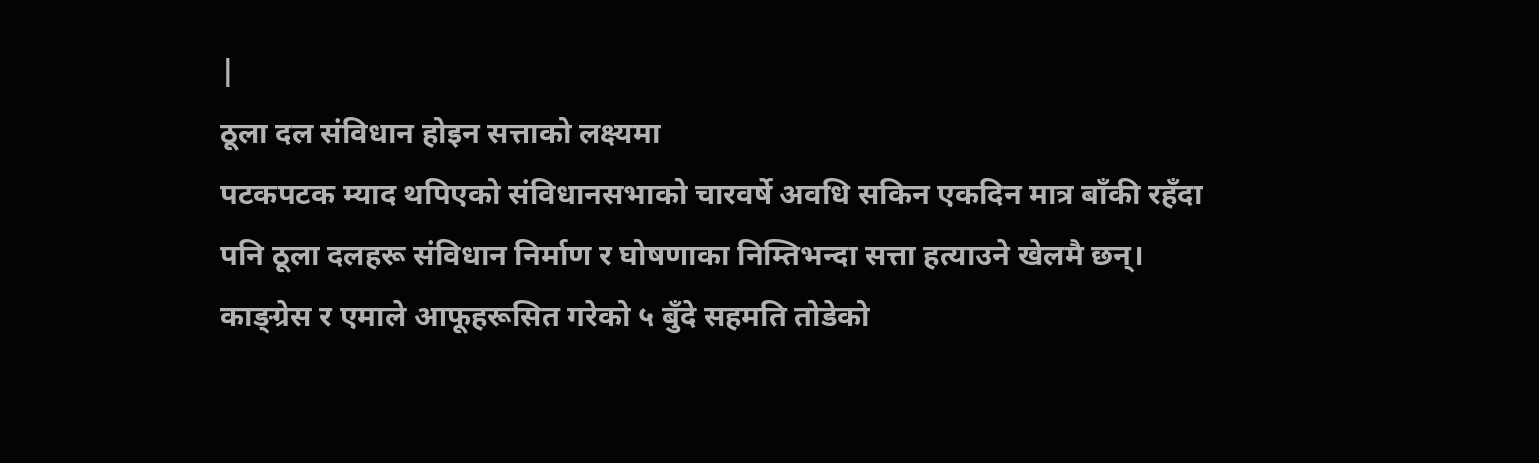|
ठूला दल संविधान होइन सत्ताको लक्ष्यमा
पटकपटक म्याद थपिएको संविधानसभाको चारवर्षे अवधि सकिन एकदिन मात्र बाँकी रहँदा पनि ठूला दलहरू संविधान निर्माण र घोषणाका निम्तिभन्दा सत्ता हत्याउने खेलमै छन्। काङ्ग्रेस र एमाले आफूहरूसित गरेको ५ बुँदे सहमति तोडेको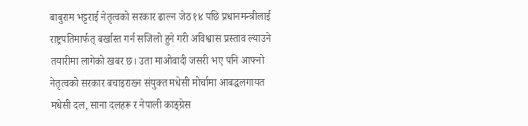बाबुराम भट्टराई नेतृत्वको सरकार ढाल्न जेठ १४ पछि प्रधानमन्त्रीलाई राष्ट्रपतिमार्फत् बर्खास्त गर्न सजिलो हुने गरी अविश्वास प्रस्ताव ल्याउने तयारीमा लागेको खबर छ। उता माओवादी जसरी भए पनि आफ्नो नेतृत्वको सरकार बचाइराख्न संयुक्त मधेसी मोर्चामा आबद्धलगायत मधेसी दल, साना दलहरू र नेपाली काङ्ग्रेस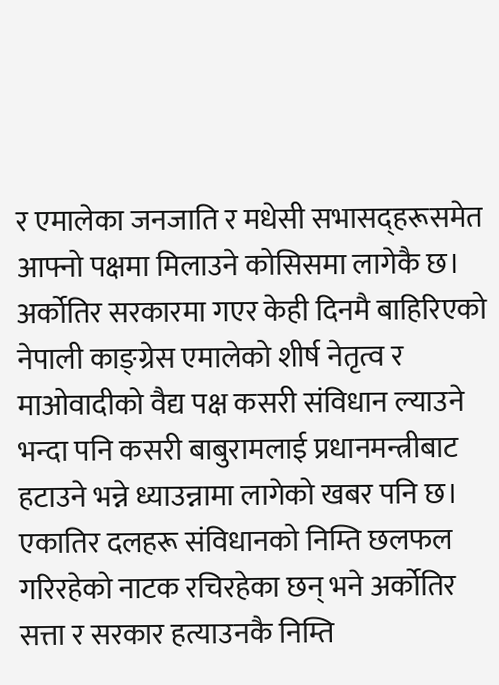र एमालेका जनजाति र मधेसी सभासद्हरूसमेत आफ्नो पक्षमा मिलाउने कोसिसमा लागेकै छ। अर्कोतिर सरकारमा गएर केही दिनमै बाहिरिएको नेपाली काङ्ग्रेस एमालेको शीर्ष नेतृत्व र माओवादीको वैद्य पक्ष कसरी संविधान ल्याउने भन्दा पनि कसरी बाबुरामलाई प्रधानमन्त्रीबाट हटाउने भन्ने ध्याउन्नामा लागेको खबर पनि छ। एकातिर दलहरू संविधानको निम्ति छलफल गरिरहेको नाटक रचिरहेका छन् भने अर्कोतिर सत्ता र सरकार हत्याउनकै निम्ति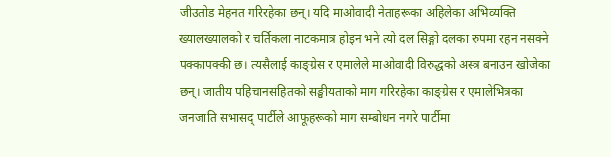जीउतोड मेहनत गरिरहेका छन्। यदि माओवादी नेताहरूका अहिलेका अभिव्यक्ति ख्यालख्यालको र चर्तिकला नाटकमात्र होइन भने त्यो दल सिङ्गो दलका रुपमा रहन नसक्ने पक्कापक्की छ। त्यसैलाई काङ्ग्रेस र एमालेले माओवादी विरुद्धको अस्त्र बनाउन खोजेका छन्। जातीय पहिचानसहितको सङ्घीयताको माग गरिरहेका काङ्ग्रेस र एमालेभित्रका जनजाति सभासद् पार्टीले आफूहरूको माग सम्बोधन नगरे पार्टीमा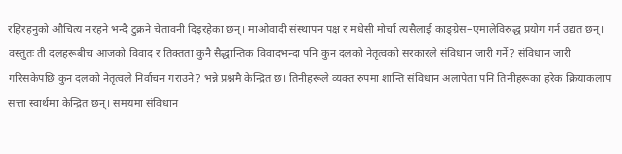रहिरहनुको औचित्य नरहने भन्दै टुक्रने चेतावनी दिइरहेका छन्। माओवादी संस्थापन पक्ष र मधेसी मोर्चा त्यसैलाई काङ्ग्रेस–एमालेविरुद्ध प्रयोग गर्न उद्यत छन्। वस्तुतः ती दलहरूबीच आजको विवाद र तिक्तता कुनै सैद्धान्तिक विवादभन्दा पनि कुन दलको नेतृत्वको सरकारले संविधान जारी गर्ने? संविधान जारी गरिसकेपछि कुन दलको नेतृत्वले निर्वाचन गराउने? भन्ने प्रश्नमै केन्द्रित छ। तिनीहरूले व्यक्त रुपमा शान्ति संविधान अलापेता पनि तिनीहरूका हरेक क्रियाकलाप सत्ता स्वार्थमा केन्द्रित छन्। समयमा संविधान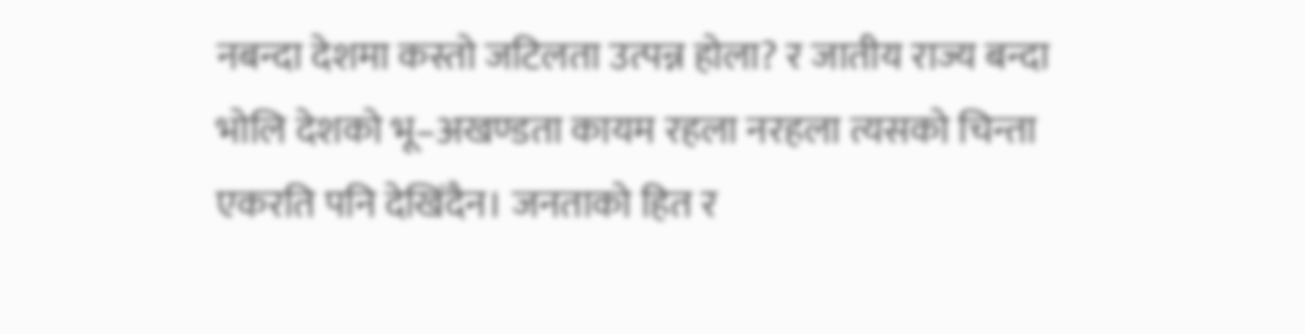नबन्दा देशमा कस्तो जटिलता उत्पन्न होला? र जातीय राज्य बन्दा भोलि देशको भू–अखण्डता कायम रहला नरहला त्यसको चिन्ता एकरति पनि देखिंदैन। जनताको हित र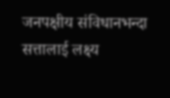जनपक्षीय संविधानभन्दा सत्तालाई लक्ष्य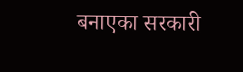बनाएका सरकारी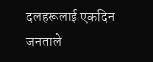दलहरूलाई एकदिन जनताले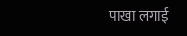पाखा लगाई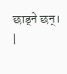छाड्ने छन्।
|